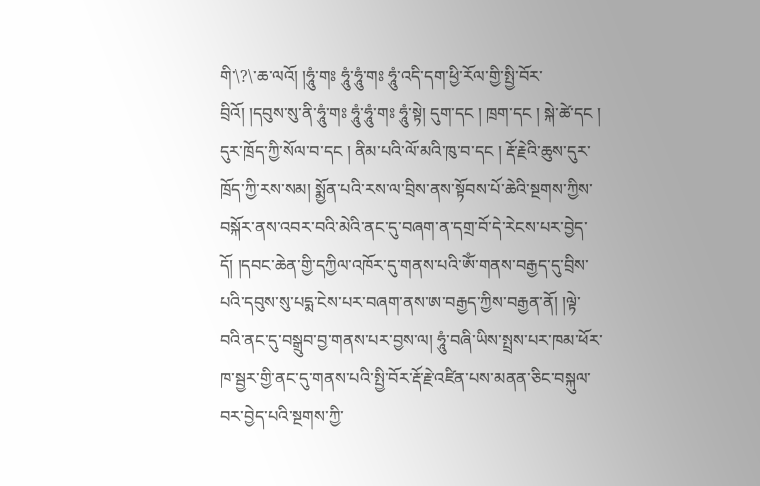གི་\?\་ཆ་ལའོ། །ཧཱུཾ་གཿ ཧཱུཾ་ཧཱུཾ་གཿ ཧཱུཾ་འདི་དག་ཕྱི་རོལ་གྱི་སྤྱི་བོར་བྲིའོ། །དབུས་སུ་ནི་ཧཱུཾ་གཿ ཧཱུཾ་ཧཱུཾ་གཿ ཧཱུཾ་སྟེ། དུག་དང ། ཁྲག་དང ། སྐེ་ཚེ་དང ། དུར་ཁྲོད་ཀྱི་སོལ་བ་དང ། ནིམ་པའི་ལོ་མའི་ཁུ་བ་དང ། རྡོ་རྗེའི་ཆུས་དུར་ཁྲོད་ཀྱི་རས་སམ། སྨྱོན་པའི་རས་ལ་བྲིས་ནས་སྟོབས་པོ་ཆེའི་སྔགས་ཀྱིས་བསྐོར་ནས་འབར་བའི་མེའི་ནང་དུ་བཞག་ན་དགྲ་བོ་དེ་རེངས་པར་བྱེད་དོ། །དབང་ཆེན་གྱི་དཀྱིལ་འཁོར་དུ་གནས་པའི་ཨོཾ་གནས་བརྒྱད་དུ་བྲིས་པའི་དབུས་སུ་པདྨ་ངེས་པར་བཞག་ནས་ཨ་བརྒྱད་ཀྱིས་བརྒྱན་ནོ། །ལྟེ་བའི་ནང་དུ་བསྒྲུབ་བྱ་གནས་པར་བྱས་ལ། ཧཱུཾ་བཞི་ཡིས་སྤྲས་པར་ཁམ་ཕོར་ཁ་སྦྱར་གྱི་ནང་དུ་གནས་པའི་སྤྱི་བོར་རྡོ་རྗེ་འཛིན་པས་མནན་ཅིང་བསྐུལ་བར་བྱེད་པའི་སྔགས་ཀྱི་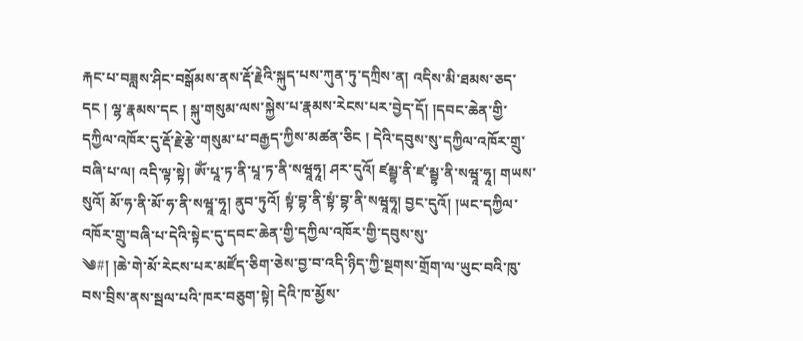རྐང་པ་བཟླས་ཤིང་བསྒོམས་ནས་རྡོ་རྗེའི་སྐུད་པས་ཀུན་ཏུ་དཀྲིས་ན། འདིས་མི་ཐམས་ཅད་དང ། ལྷ་རྣམས་དང ། སྐུ་གསུམ་ལས་སྐྱེས་པ་རྣམས་རེངས་པར་བྱེད་དོ། །དབང་ཆེན་གྱི་དཀྱིལ་འཁོར་དུ་རྡོ་རྗེ་རྩེ་གསུམ་པ་བརྒྱད་ཀྱིས་མཚན་ཅིང ། དེའི་དབུས་སུ་དཀྱིལ་འཁོར་གྲུ་བཞི་པ་ལ། འདི་ལྟ་སྟེ། ཨོཾ་པཱ་ཏ་ནི་པཱ་ཏ་ནི་སཝཱཧཱ། ཤར་དུའོ། ཛམྦྷ་ནི་ཛ་མྦྷ་ནི་སཝཱ་ཧཱ། གཡས་སུའོ། མོ་ཧ་ནི་མོ་ཧ་ནི་སཝཱ་ཧཱ། ནུབ་ཏུའོ། སྟཾ་བྷ་ནི་སྟཾ་བྷ་ནི་སཝཱཧཱ། བྱང་དུའོ། །ཡང་དཀྱིལ་འཁོར་གྲུ་བཞི་པ་དེའི་སྟེང་དུ་དབང་ཆེན་གྱི་དཀྱིལ་འཁོར་གྱི་དབུས་སུ་
༄#། །ཆེ་གེ་མོ་རེངས་པར་མཛོད་ཅིག་ཅེས་བྱ་བ་འདི་ཉིད་ཀྱི་སྔགས་གྲོག་ལ་ཡུང་བའི་ཁུ་བས་བྲིས་ནས་སྦལ་པའི་ཁར་བཅུག་སྟེ། དེའི་ཁ་མྱོས་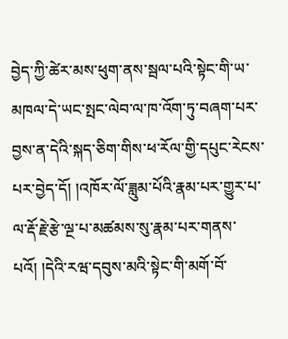བྱེད་ཀྱི་ཚེར་མས་ཕུག་ནས་སྦལ་པའི་སྟེང་གི་ཡ་མཁལ་དེ་ཡང་སྤང་ལེབ་ལ་ཁ་འོག་ཏུ་བཞག་པར་བྱས་ན་དེའི་སྐད་ཅིག་གིས་ཕ་རོལ་གྱི་དཔུང་རེངས་པར་བྱེད་དོ། །འཁོར་ལོ་ཟླུམ་པོའི་རྣམ་པར་གྱུར་པ་ལ་རྡོ་རྗེ་རྩེ་ལྔ་པ་མཚམས་སུ་རྣམ་པར་གནས་པའོ། །དེའི་རཝ་དབུས་མའི་སྟེང་གི་མགོ་བོ་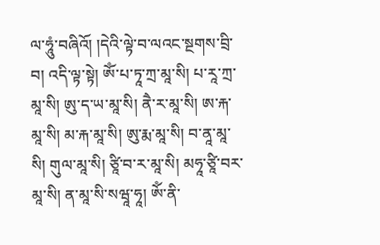ལ་ཧཱུཾ་བཞིའོ། །དེའི་ལྟེ་བ་ལའང་སྔགས་བྲི་བ། འདི་ལྟ་སྟེ། ཨོཾ་པ་ཏཱ་ཀྲ་མཱ་སི། པ་རཱ་ཀྲ་མཱ་སི། ཨུ་ད་ཡ་མཱ་སི། ནཻ་ར་མཱ་སི། ཨ་རྐ་མཱ་སི། མ་རྐ་མཱ་སི། ཨུ་རྨ་མཱ་སི། བ་ནཱ་མཱ་སི། གུལ་མཱ་སི། ཙཱི་བ་ར་མཱ་སི། མཧཱ་ཙཱི་བར་མཱ་སི། ན་མཱ་སི་སཝཱ་ཧཱ། ཨོཾ་ནི་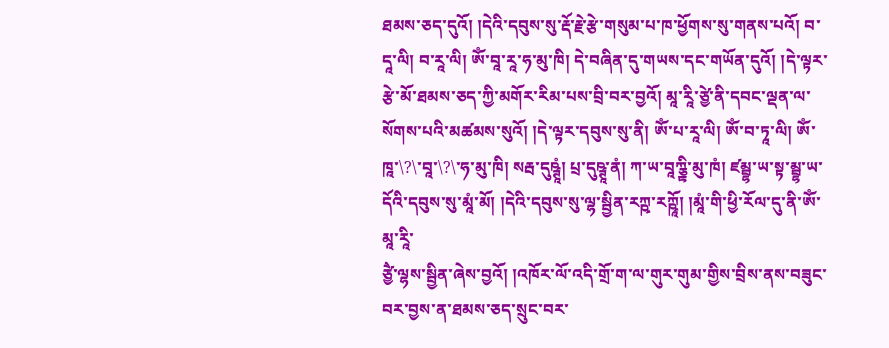ཐམས་ཅད་དུའོ། །དེའི་དབུས་སུ་རྡོ་རྗེ་རྩེ་གསུམ་པ་ཁ་ཕྱོགས་སུ་གནས་པའོ། བ་དཱ་ལི། བ་རཱ་ལི། ཨོཾ་བཱ་རཱ་ཧ་མུ་ཁི། དེ་བཞིན་དུ་གཡས་དང་གཡོན་དུའོ། །དེ་ལྟར་རྩེ་མོ་ཐམས་ཅད་ཀྱི་མགོར་རིམ་པས་བྲི་བར་བྱའོ། མཱ་རཱི་ཙྱེ་ནི་དབང་ལྡན་ལ་སོགས་པའི་མཚམས་སུའོ། །དེ་ལྟར་དབུས་སུ་ནི། ཨོཾ་པ་རཱ་ལི། ཨོཾ་བ་ཏཱ་ལི། ཨོཾ་ཁཱ་\?\་བཱ་\?\་ཧ་མུ་ཁི། སརྦ་དུཥྚཱཾ། པྲ་དུཥྚཱ་ནཾ། ཀ་ཡ་བཱཀྕྟི་མུ་ཁཾ། ཛམྦྷ་ཡ་སྟ་མྦྷ་ཡ་དོའི་དབུས་སུ་མཱཾ་མོ། །དེའི་དབུས་སུ་ལྷ་སྦྱིན་རཀྵ་རཀྵཱོ། །མཱཾ་གི་ཕྱི་རོལ་དུ་ནི་ཨོཾ་མཱ་རཱི་
ཙྱཻ་ལྷས་སྦྱིན་ཞེས་བྱའོ། །འཁོར་ལོ་འདི་གྲོ་ག་ལ་གུར་གུམ་གྱིས་བྲིས་ནས་བཟུང་བར་བྱས་ན་ཐམས་ཅད་སྲུང་བར་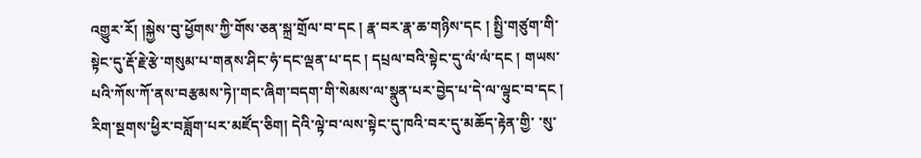འགྱུར་རོ། །སྐྱེས་བུ་ཕྱོགས་ཀྱི་གོས་ཅན་སྐྲ་གྲོལ་བ་དང ། རྣ་བར་རྣ་ཆ་གཉིས་དང ། སྤྱི་གཙུག་གི་སྟེང་དུ་རྡོ་རྗེ་རྩེ་གསུམ་པ་གནས་ཤིང་ཧཾ་དང་ལྡན་པ་དང ། དཔྲལ་བའི་སྟེང་དུ་ལཾ་ལཾ་དང ། གཡས་པའི་ཀོས་ཀོ་ནས་བརྩམས་ཏེ།་གང་ཞིག་བདག་གི་སེམས་ལ་སྣུན་པར་བྱེད་པ་དེ་ལ་ལྟུང་བ་དང ། རིག་སྔགས་ཕྱིར་བཟློག་པར་མཛོད་ཅིག། དེའི་ལྟེ་བ་ལས་སྟེང་དུ་ཁའི་བར་དུ་མཆོད་རྟེན་གྱི་ ་སུ་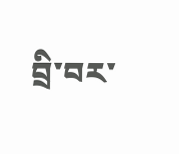བྲི་བར་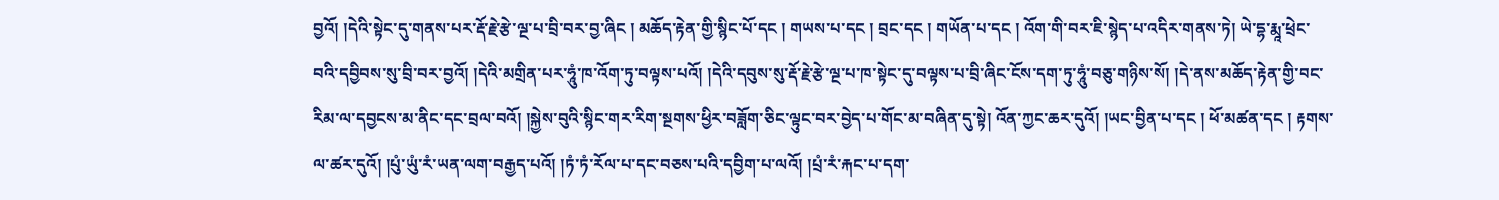བྱའོ། །དེའི་སྟེང་དུ་གནས་པར་རྡོ་རྗེ་རྩེ་ལྔ་པ་བྲི་བར་བྱ་ཞིང ། མཆོད་རྟེན་གྱི་སྙིང་པོ་དང ། གཡས་པ་དང ། བྲང་དང ། གཡོན་པ་དང ། འོག་གི་བར་ཇི་སྙེད་པ་འདིར་གནས་ཏེ། ཡེ་དྷ་རྨཱ་ཕྲེང་བའི་དབྱིབས་སུ་བྲི་བར་བྱའོ། །དེའི་མགྲིན་པར་ཧཱུཾ་ཁ་འོག་ཏུ་བལྟས་པའོ། །དེའི་དབུས་སུ་རྡོ་རྗེ་རྩེ་ལྔ་པ་ཁ་སྟེང་དུ་བལྟས་པ་བྲི་ཞིང་ངོས་དག་ཏུ་ཧཱུཾ་བཅུ་གཉིས་སོ། །དེ་ནས་མཆོད་རྟེན་གྱི་བང་རིམ་ལ་དབྱངས་མ་ནིང་དང་བྲལ་བའོ། །སྐྱེས་བུའི་སྙིང་གར་རིག་སྔགས་ཕྱིར་བཟློག་ཅིང་ལྟུང་བར་བྱེད་པ་གོང་མ་བཞིན་དུ་སྟེ། འོན་ཀྱང་ཆར་དུའོ། །ཡང་བྱིན་པ་དང ། ཕོ་མཚན་དང ། རྟགས་ལ་ཚར་དུའོ། །པུཾ་ཡུཾ་རཾ་ཡན་ལག་བརྒྱད་པའོ། །ཏཾ་ཏཾ་རོལ་པ་དང་བཅས་པའི་དབྱིག་པ་ལའོ། །པྲཾ་རཾ་རྐང་པ་དག་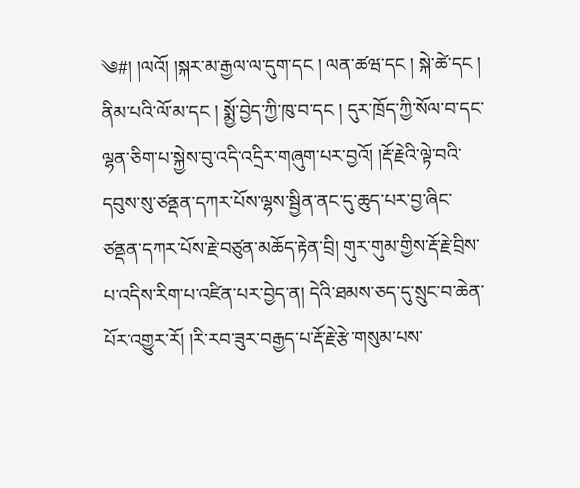༄#། །ལའོ། །སྐར་མ་རྒྱལ་ལ་དུག་དང ། ལན་ཚཝ་དང ། སྐེ་ཚེ་དང ། ནིམ་པའི་ལོ་མ་དང ། སྨྱོ་བྱེད་ཀྱི་ཁུ་བ་དང ། དུར་ཁྲོད་ཀྱི་སོལ་བ་དང་ལྷན་ཅིག་པ་སྐྱེས་བུ་འདི་འདྲིར་གཞུག་པར་བྱའོ། །རྡོ་རྗེའི་ལྟེ་བའི་དབུས་སུ་ཙནྡན་དཀར་པོས་ལྷས་སྦྱིན་ནང་དུ་ཆུད་པར་བྱ་ཞིང་ཙནྡན་དཀར་པོས་རྗེ་བཙུན་མཆོད་རྟེན་བྲི། གུར་གུམ་གྱིས་རྡོ་རྗེ་བྲིས་པ་འདིས་རིག་པ་འཛིན་པར་བྱེད་ན། དེའི་ཐམས་ཅད་དུ་སྲུང་བ་ཆེན་པོར་འགྱུར་རོ། །རི་རབ་ཟུར་བརྒྱད་པ་རྡོ་རྗེ་རྩེ་གསུམ་པས་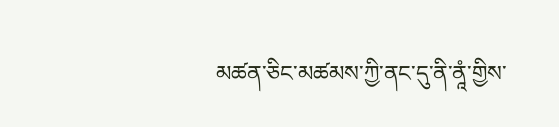མཚན་ཅིང་མཚམས་ཀྱི་ནང་དུ་ནི་ནཱཾ་གྱིས་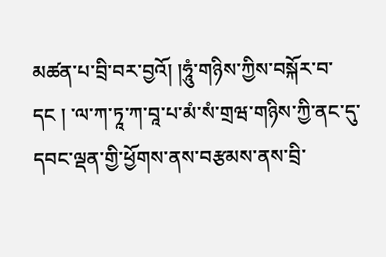མཚན་པ་བྲི་བར་བྱའོ། །ཧཱུཾ་གཉིས་ཀྱིས་བསྐོར་བ་དང ། ་ལ་ཀ་ཏཱ་ཀ་བཱ་པ་མཾ་སཾ་གྲཝ་གཉིས་ཀྱི་ནང་དུ་དབང་ལྡན་གྱི་ཕྱོགས་ནས་བརྩམས་ནས་བྲི་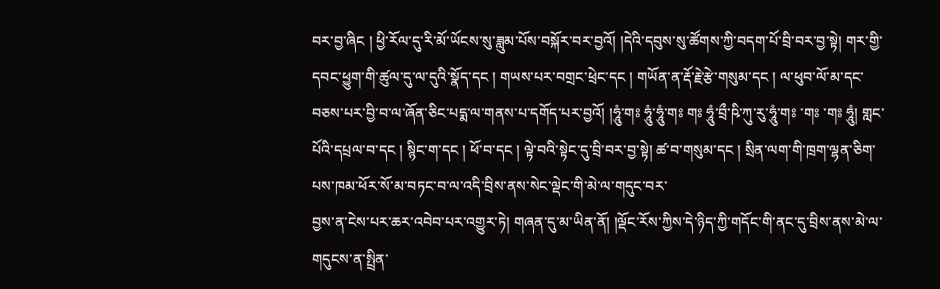བར་བྱ་ཞིང ། ཕྱི་རོལ་དུ་རི་མོ་ཡོངས་སུ་ཟླུམ་པོས་བསྐོར་བར་བྱའོ། །དེའི་དབུས་སུ་ཚོགས་ཀྱི་བདག་པོ་བྲི་བར་བྱ་སྟེ། གར་གྱི་དབང་ཕྱུག་གི་ཚུལ་དུ་ལ་དུའི་སྣོད་དང ། གཡས་པར་བགྲང་ཕྲེང་དང ། གཡོན་ན་རྡོ་རྗེ་རྩེ་གསུམ་དང ། ལ་ཕུབ་ལོ་མ་དང་བཅས་པར་བྱི་བ་ལ་ཞོན་ཅིང་པདྨ་ལ་གནས་པ་དགོད་པར་བྱའོ། །ཧཱུཾ་གཿ ཧཱུཾ་ཧཱུཾ་གཿ གཿ ཧཱུཾ་བྲྀ་ཥི་ཀུ་རུ་ཧཱུཾ་གཿ ་གཿ ་གཿ ཧཱུཾ། གླང་པོའི་དཔྲལ་བ་དང ། སྙིང་ག་དང ། ཕོ་བ་དང ། ལྟེ་བའི་སྟེང་དུ་བྲི་བར་བྱ་སྟེ། ཚ་བ་གསུམ་དང ། སྲིན་ལག་གི་ཁྲག་ལྷན་ཅིག་པས་ཁམ་ཕོར་སོ་མ་བཏང་བ་ལ་འདི་བྲིས་ནས་སེང་ལྡེང་གི་མེ་ལ་གདུང་བར་
བྱས་ན་ངེས་པར་ཆར་འབེབ་པར་འགྱུར་ཏེ། གཞན་དུ་མ་ཡིན་ནོ། །ལྡོང་རོས་ཀྱིས་དེ་ཉིད་ཀྱི་གདོང་གི་ནང་དུ་བྲིས་ནས་མེ་ལ་གདུངས་ན་སྤྲིན་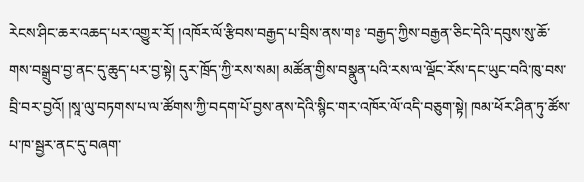རེངས་ཤིང་ཆར་འཆད་པར་འགྱུར་རོ། །འཁོར་ལོ་རྩིབས་བརྒྱད་པ་བྲིས་ནས་གཿ ་བརྒྱད་ཀྱིས་བརྒྱན་ཅིང་དེའི་དབུས་སུ་ཆོ་གས་བསྒྲུབ་བྱ་ནང་དུ་ཆུད་པར་བྱ་སྟེ། དུར་ཁྲོད་ཀྱི་རས་སམ། མཚོན་གྱིས་བསྣུན་པའི་རས་ལ་ལྡོང་རོས་དང་ཡུང་བའི་ཁུ་བས་བྲི་བར་བྱའོ། །སཱ་ལུ་བཏགས་པ་ལ་ཚོགས་ཀྱི་བདག་པོ་བྱས་ནས་དེའི་སྙིང་གར་འཁོར་ལོ་འདི་བཅུག་སྟེ། ཁམ་ཕོར་ཤིན་ཏུ་ཚོས་པ་ཁ་སྦྱར་ནང་དུ་བཞག་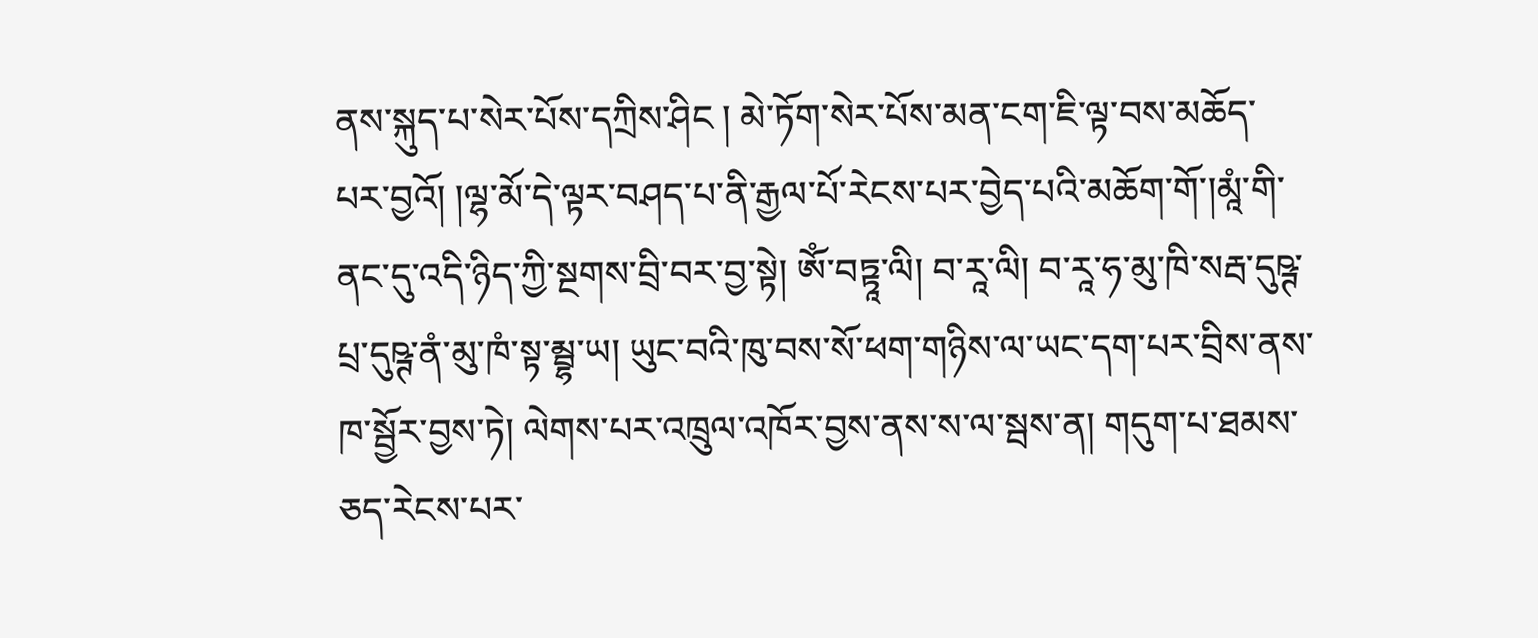ནས་སྐུད་པ་སེར་པོས་དཀྲིས་ཤིང ། མེ་ཏོག་སེར་པོས་མན་ངག་ཇི་ལྟ་བས་མཆོད་པར་བྱའོ། །ལྷ་མོ་དེ་ལྟར་བཤད་པ་ནི་རྒྱལ་པོ་རེངས་པར་བྱེད་པའི་མཆོག་གོ་།མཱཾ་གི་ནང་དུ་འདི་ཉིད་ཀྱི་སྔགས་བྲི་བར་བྱ་སྟེ། ཨོཾ་བཏྟཱ་ལི། བ་རཱ་ལི། བ་རཱ་ཧ་མུ་ཁི་སརྦ་དུཥྚ་པྲ་དུཥྚ་ནཾ་མུ་ཁཾ་སྟ་མྦྷ་ཡ། ཡུང་བའི་ཁུ་བས་སོ་ཕག་གཉིས་ལ་ཡང་དག་པར་བྲིས་ནས་ཁ་སྦྱོར་བྱས་ཏེ། ལེགས་པར་འཁྲུལ་འཁོར་བྱས་ནས་ས་ལ་སྦས་ན། གདུག་པ་ཐམས་ཅད་རེངས་པར་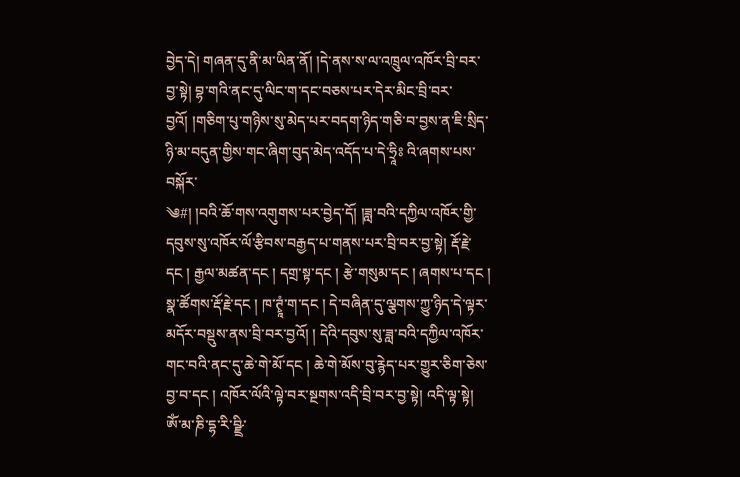བྱེད་དེ། གཞན་དུ་ནི་མ་ཡིན་ནོ། །དེ་ནས་ས་ལ་འཁྲུལ་འཁོར་བྲི་བར་བྱ་སྟེ། བྷ་གའི་ནང་དུ་ལིང་ག་དང་བཅས་པར་དེར་མིང་བྲི་བར་བྱའོ། །གཅིག་པུ་གཉིས་སུ་མེད་པར་བདག་ཉིད་གཅི་བ་བྱས་ན་ཇི་སྲིད་ཉི་མ་བདུན་གྱིས་གང་ཞིག་བུད་མེད་འདོད་པ་དེ་ཧྲཱིཿ འི་ཞགས་པས་བསྐོར་
༄#། །བའི་ཆོ་གས་འགུགས་པར་བྱེད་དོ། །ཟླ་བའི་དཀྱིལ་འཁོར་གྱི་དབུས་སུ་འཁོར་ལོ་རྩིབས་བརྒྱད་པ་གནས་པར་བྲི་བར་བྱ་སྟེ། རྡོ་རྗེ་དང ། རྒྱལ་མཚན་དང ། དགྲ་སྟ་དང ། རྩེ་གསུམ་དང ། ཞགས་པ་དང ། སྣ་ཚོགས་རྡོ་རྗེ་དང ། ཁ་ཊྭཱཾ་ག་དང ། དེ་བཞིན་དུ་ལྕགས་ཀྱུ་ཉིད་དེ་ལྟར་མདོར་བསྡུས་ནས་བྲི་བར་བྱའོ། ། དེའི་དབུས་སུ་ཟླ་བའི་དཀྱིལ་འཁོར་གང་བའི་ནང་དུ་ཆེ་གེ་མོ་དང ། ཆེ་གེ་མོས་བུ་རྙེད་པར་གྱུར་ཅིག་ཅེས་བྱ་བ་དང ། འཁོར་ལོའི་ལྟེ་བར་སྔགས་འདི་བྲི་བར་བྱ་སྟེ། འདི་ལྟ་སྟེ། ཨོཾ་མ་ཎི་དྷ་རི་བྫྲི་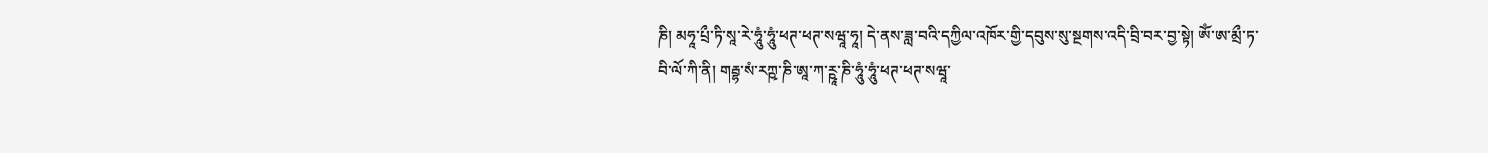ཎི། མཧཱ་པྲྀ་ཏི་སཱ་རེ་ཧཱུཾ་ཧཱུཾ་ཕཊ་ཕཊ་སཝཱ་ཧཱ། དེ་ནས་ཟླ་བའི་དཀྱིལ་འཁོར་གྱི་དབུས་སུ་སྔགས་འདི་བྲི་བར་བྱ་སྟེ། ཨོཾ་ཨ་མྲྀ་ཏ་བི་ལོ་ཀི་ནི། གརྦྷ་སཾ་རཀྵ་ཎི་ཨཱ་ཀ་ཪྵཱ་ཎི་ཧཱུཾ་ཧཱུཾ་ཕཊ་ཕཊ་སཝཱ་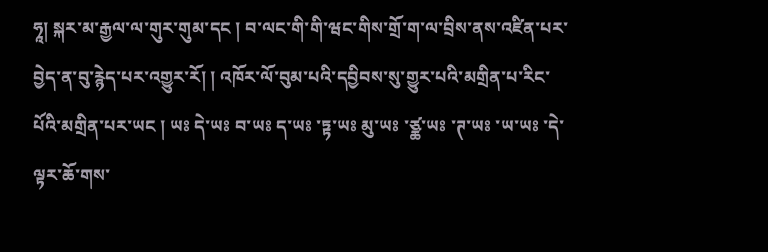ཧཱ། སྐར་མ་རྒྱལ་ལ་གུར་གུམ་དང ། བ་ལང་གི་གི་ཝང་གིས་གྲོ་ག་ལ་བྲིས་ནས་འཛིན་པར་བྱེད་ན་བུ་རྙེད་པར་འགྱུར་རོ། ། འཁོར་ལོ་བུམ་པའི་དབྱིབས་སུ་གྱུར་པའི་མགྲིན་པ་རིང་པོའི་མགྲིན་པར་ཡང ། ཡཿ དེ་ཡཿ བ་ཡཿ ད་ཡཿ ་ཏྟ་ཡཿ མུ་ཡཿ ་ཙྪ་ཡཿ ་ཊ་ཡཿ ་ཡ་ཡཿ ་དེ་ལྟར་ཆོ་གས་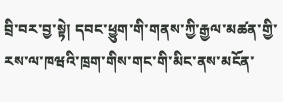བྲི་བར་བྱ་སྟེ། དབང་ཕྱུག་གི་གནས་ཀྱི་རྒྱལ་མཚན་གྱི་རས་ལ་ཁཝའི་ཁྲག་གིས་གང་གི་མིང་ནས་མངོན་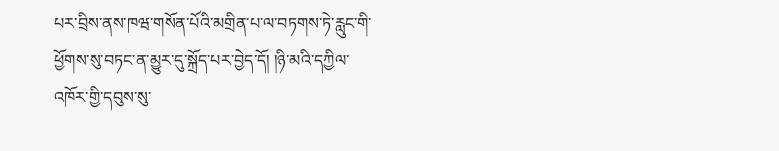པར་བྲིས་ནས་ཁཝ་གསོན་པོའི་མགྲིན་པ་ལ་བཏགས་ཏེ་རླུང་གི་
ཕྱོགས་སུ་བཏང་ན་མྱུར་དུ་སྐྲོད་པར་བྱེད་དོ། །ཉི་མའི་དཀྱིལ་འཁོར་གྱི་དབུས་སུ་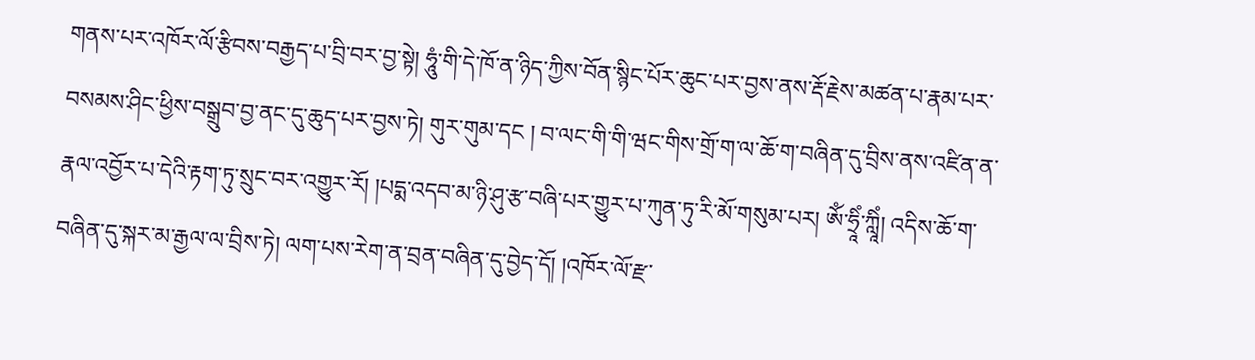གནས་པར་འཁོར་ལོ་རྩིབས་བརྒྱད་པ་བྲི་བར་བྱ་སྟེ། ཧཱུཾ་གི་དེ་ཁོ་ན་ཉིད་ཀྱིས་བོན་སྙིང་པོར་ཆུང་པར་བྱས་ནས་རྡོ་རྗེས་མཚན་པ་རྣམ་པར་བསམས་ཤིང་ཕྱིས་བསྒྲུབ་བྱ་ནང་དུ་ཆུད་པར་བྱས་ཏེ། གུར་གུམ་དང ། བ་ལང་གི་གི་ཝང་གིས་གྲོ་ག་ལ་ཆོ་ག་བཞིན་དུ་བྲིས་ནས་འཛིན་ན་རྣལ་འབྱོར་པ་དེའི་རྟག་ཏུ་སྲུང་བར་འགྱུར་རོ། །པདྨ་འདབ་མ་ཉི་ཤུ་རྩ་བཞི་པར་གྱུར་པ་ཀུན་ཏུ་རི་མོ་གསུམ་པར། ཨོཾ་ཧྲཱིཾ་ཀླཱིཾ། འདིས་ཆོ་ག་བཞིན་དུ་སྐར་མ་རྒྱལ་ལ་བྲིས་ཏེ། ལག་པས་རེག་ན་བྲན་བཞིན་དུ་བྱེད་དོ། །འཁོར་ལོ་རྫ་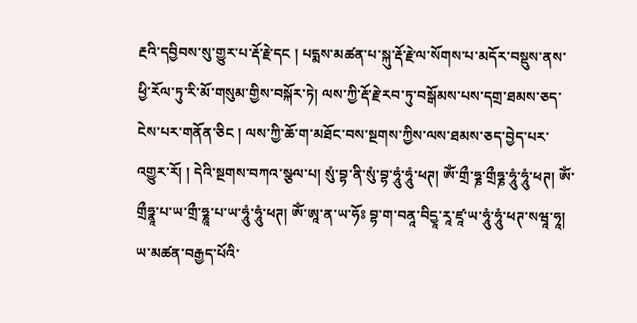རྔའི་དབྱིབས་སུ་གྱུར་པ་རྡོ་རྗེ་དང ། པདྨས་མཚན་པ་སྐུ་རྡོ་རྗེ་ལ་སོགས་པ་མདོར་བསྡུས་ནས་ཕྱི་རོལ་ཏུ་རི་མོ་གསུམ་གྱིས་བསྐོར་ཏེ། ལས་ཀྱི་རྡོ་རྗེ་རབ་ཏུ་བསྒོམས་པས་དགྲ་ཐམས་ཅད་ངེས་པར་གནོན་ཅིང ། ལས་ཀྱི་ཆོ་ག་མཐོང་བས་སྔགས་ཀྱིས་ལས་ཐམས་ཅད་བྱེད་པར་འགྱུར་རོ། ། དེའི་སྔགས་བཀའ་སྩལ་པ། སུཾ་བྷ་ནི་སུཾ་བྷ་ཧཱུཾ་ཧཱུཾ་ཕཊ། ཨོཾ་གྲྀ་ཧྞ་གྲྀཧྞ་ཧཱུཾ་ཧཱུཾ་ཕཊ། ཨོཾ་གྲྀཧྣཱ་པ་ཡ་གྲྀ་ཧྞཱ་པ་ཡ་ཧཱུཾ་ཧཱུཾ་ཕཊ། ཨོཾ་ཨཱ་ན་ཡ་ཧོཿ བྷ་ག་བནཱ་བིདྱཱ་རཱ་ཛཱ་ཡ་ཧཱུཾ་ཧཱུཾ་ཕཊ་སཝཱ་ཧཱ། ཡ་མཚན་བརྒྱད་པོའི་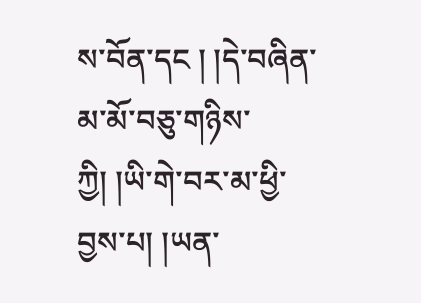ས་བོན་དང ། །དེ་བཞིན་མ་མོ་བཅུ་གཉིས་ཀྱི། །ཡི་གེ་བར་མ་ཕྱི་བྱས་པ། །ཡན་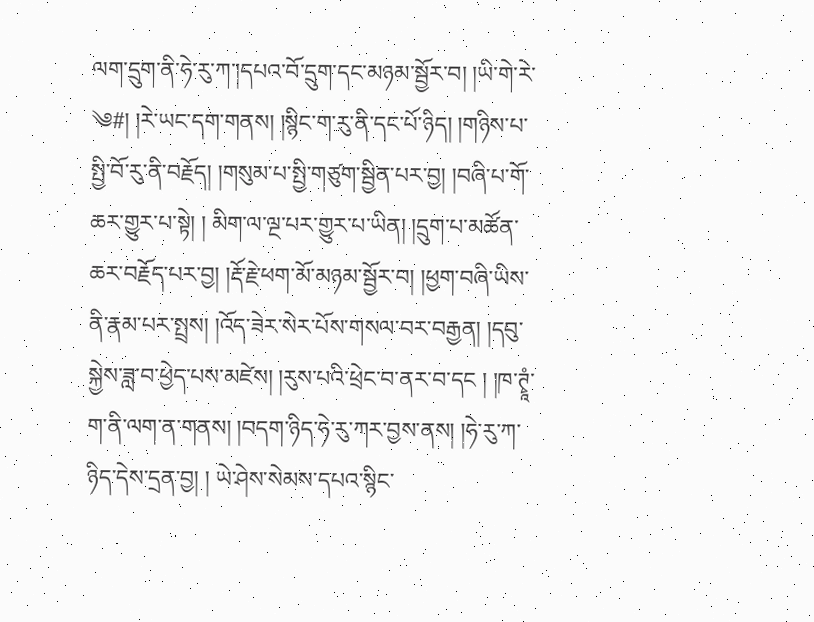ལག་དྲུག་ནི་ཧེ་རུ་ཀ་།དཔའ་བོ་དྲུག་དང་མཉམ་སྦྱོར་བ། །ཡི་གེ་རེ་
༄#། །རེ་ཡང་དག་གནས། །སྙིང་ག་རུ་ནི་དང་པོ་ཉིད། །གཉིས་པ་སྤྱི་བོ་རུ་ནི་བརྗོད། །གསུམ་པ་སྤྱི་གཙུག་སྦྱིན་པར་བྱ། །བཞི་པ་གོ་ཆར་གྱུར་པ་སྟེ། ། མིག་ལ་ལྔ་པར་གྱུར་པ་ཡིན། །དྲུག་པ་མཚོན་ཆར་བརྗོད་པར་བྱ། །རྡོ་རྗེ་ཕག་མོ་མཉམ་སྦྱོར་བ། །ཕྱག་བཞི་ཡིས་ནི་རྣམ་པར་སྤྲས། །འོད་ཟེར་སེར་པོས་གསལ་བར་བརྒྱན། །དབུ་སྐྱེས་ཟླ་བ་ཕྱེད་པས་མཛེས། །རུས་པའི་ཕྲེང་བ་ནར་བ་དང ། །ཁ་ཊྭཱཾ་ག་ནི་ལག་ན་གནས། །བདག་ཉིད་ཧེ་རུ་ཀར་བྱས་ནས། །ཧེ་རུ་ཀ་ཉིད་དེས་དྲན་བྱ། ། ཡེ་ཤེས་སེམས་དཔའ་སྙིང་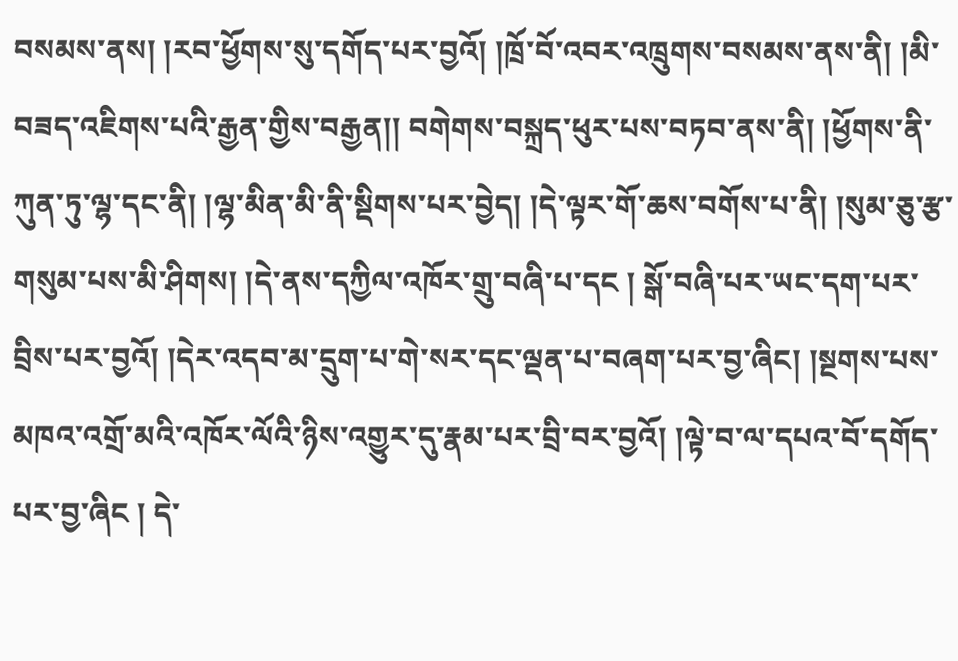བསམས་ནས། །རབ་ཕྱོགས་སུ་དགོད་པར་བྱའོ། །ཁྲོ་བོ་འབར་འཁྲུགས་བསམས་ནས་ནི། །མི་བཟད་འཇིགས་པའི་རྒྱན་གྱིས་བརྒྱན།། བགེགས་བསྐྲད་ཕུར་པས་བཏབ་ནས་ནི། །ཕྱོགས་ནི་ཀུན་ཏུ་ལྷ་དང་ནི། །ལྷ་མིན་མི་ནི་སྡིགས་པར་བྱེད། །དེ་ལྟར་གོ་ཆས་བགོས་པ་ནི། །སུམ་ཅུ་རྩ་གསུམ་པས་མི་ཤིགས། །དེ་ནས་དཀྱིལ་འཁོར་གྲུ་བཞི་པ་དང ། སྒོ་བཞི་པར་ཡང་དག་པར་བྲིས་པར་བྱའོ། །དེར་འདབ་མ་དྲུག་པ་གེ་སར་དང་ལྡན་པ་བཞག་པར་བྱ་ཞིང། །སྔགས་པས་མཁའ་འགྲོ་མའི་འཁོར་ལོའི་ཉིས་འགྱུར་དུ་རྣམ་པར་བྲི་བར་བྱའོ། །ལྟེ་བ་ལ་དཔའ་བོ་དགོད་པར་བྱ་ཞིང ། དེ་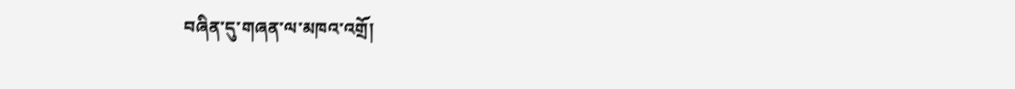བཞིན་དུ་གཞན་ལ་མཁའ་འགྲོ།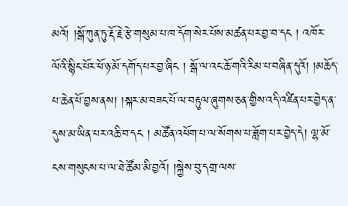མའོ། །སྒོ་ཀུན་ཏུ་རྡོ་རྗེ་རྩེ་གསུམ་པ་ཁ་དོག་སེར་པོས་མཚན་པར་བྱ་བ་དང ། འཁོར་ལོའི་སྙིང་པོར་ཕོ་ཉ་མོ་དགོད་པར་བྱ་ཞིང ། སྒོ་ལ་འང་ཆོ་གའི་རིམ་པ་བཞིན་དུའོ། །མཆོད་པ་ཆེན་པོ་བྱས་ནས། །སྐར་མ་བཟང་པོ་ལ་བརྟུལ་ཞུགས་ཅན་གྱིས་འདི་འཛིན་པར་བྱེད་ན་དུས་མ་ཡིན་པར་འཆི་བ་དང ། མཚོན་འཕོག་པ་ལ་སོགས་པ་ཟློག་པར་བྱེད་དེ། ལྷ་མོ་ངས་གསུངས་པ་ལ་ཐེ་ཚོམ་མི་བྱའོ། །སྐྱེས་བུ་དགྲ་ལས་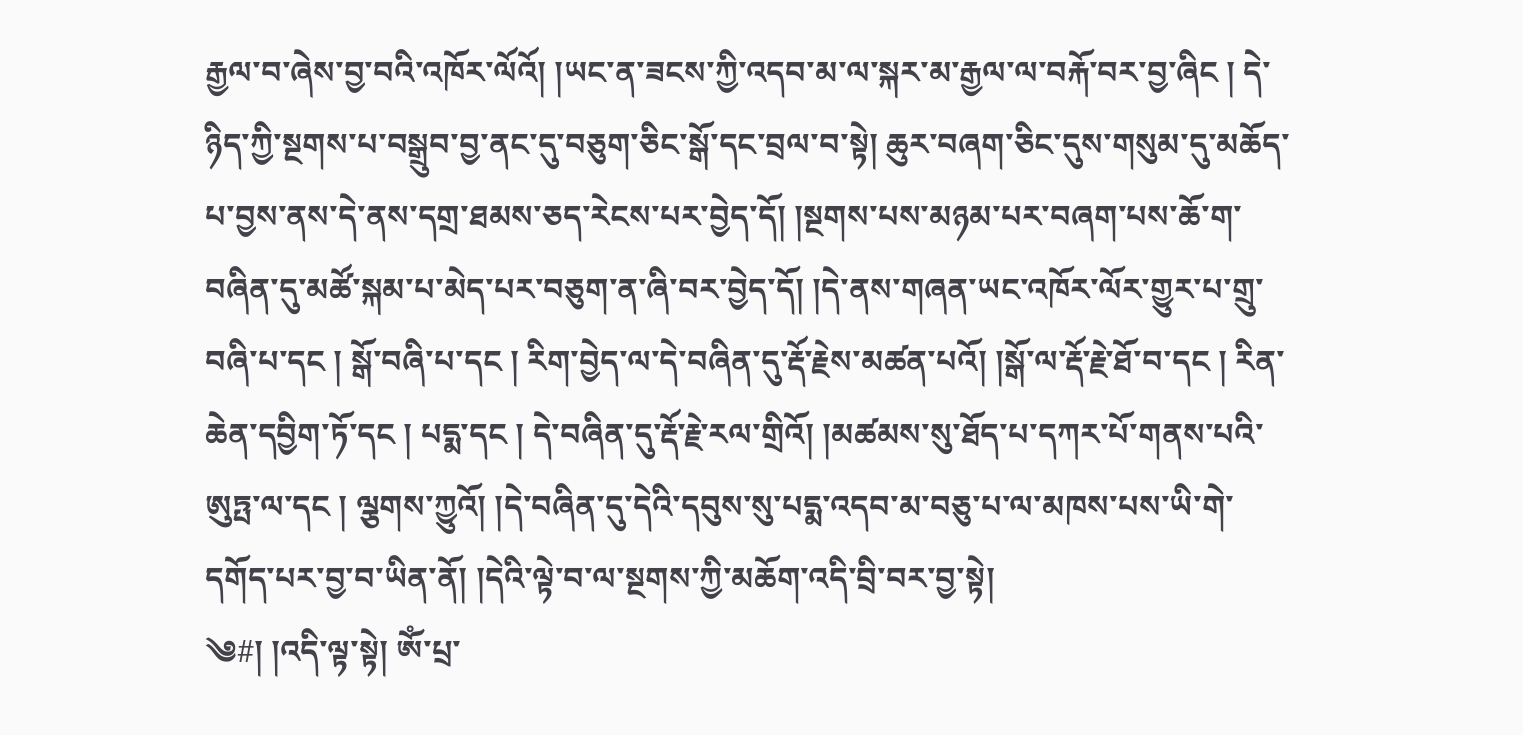རྒྱལ་བ་ཞེས་བྱ་བའི་འཁོར་ལོའོ། །ཡང་ན་ཟངས་ཀྱི་འདབ་མ་ལ་སྐར་མ་རྒྱལ་ལ་བརྐོ་བར་བྱ་ཞིང ། དེ་ཉིད་ཀྱི་སྔགས་པ་བསྒྲུབ་བྱ་ནང་དུ་བཅུག་ཅིང་སྒོ་དང་བྲལ་བ་སྟེ། ཆུར་བཞག་ཅིང་དུས་གསུམ་དུ་མཆོད་པ་བྱས་ནས་དེ་ནས་དགྲ་ཐམས་ཅད་རེངས་པར་བྱེད་དོ། །སྔགས་པས་མཉམ་པར་བཞག་པས་ཆོ་ག་བཞིན་དུ་མཚོ་སྐམ་པ་མེད་པར་བཅུག་ན་ཞི་བར་བྱེད་དོ། །དེ་ནས་གཞན་ཡང་འཁོར་ལོར་གྱུར་པ་གྲུ་བཞི་པ་དང ། སྒོ་བཞི་པ་དང ། རིག་བྱེད་ལ་དེ་བཞིན་དུ་རྡོ་རྗེས་མཚན་པའོ། །སྒོ་ལ་རྡོ་རྗེ་ཐོ་བ་དང ། རིན་ཆེན་དབྱིག་ཏོ་དང ། པདྨ་དང ། དེ་བཞིན་དུ་རྡོ་རྗེ་རལ་གྲིའོ། །མཚམས་སུ་ཐོད་པ་དཀར་པོ་གནས་པའི་ཨུཏྤ་ལ་དང ། ལྕགས་ཀྱུའོ། །དེ་བཞིན་དུ་དེའི་དབུས་སུ་པདྨ་འདབ་མ་བཅུ་པ་ལ་མཁས་པས་ཡི་གེ་དགོད་པར་བྱ་བ་ཡིན་ནོ། །དེའི་ལྟེ་བ་ལ་སྔགས་ཀྱི་མཆོག་འདི་བྲི་བར་བྱ་སྟེ།
༄#། །འདི་ལྟ་སྟེ། ཨོཾ་པྲ་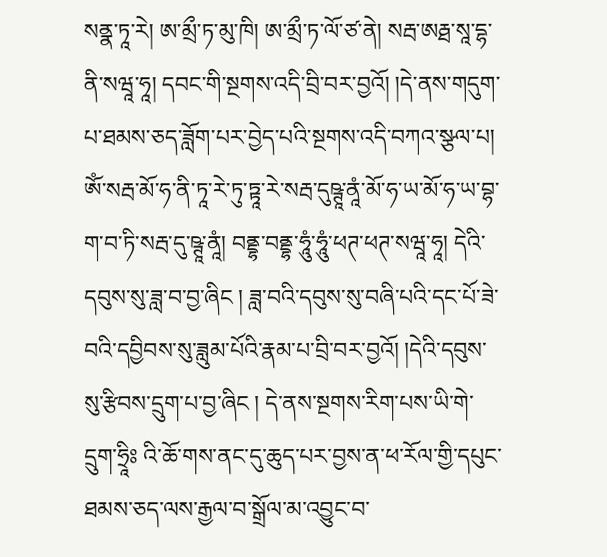སནྣ་ཏཱ་རེ། ཨ་མྲྀ་ཏ་མུ་ཁི། ཨ་མྲྀ་ཏ་ལོ་ཙ་ནེ། སརྦ་ཨརྠ་སཱ་དྷ་ནི་སཝཱ་ཧཱ། དབང་གི་སྔགས་འདི་བྲི་བར་བྱའོ། །དེ་ནས་གདུག་པ་ཐམས་ཅད་ཟློག་པར་བྱེད་པའི་སྔགས་འདི་བཀའ་སྩལ་པ། ཨོཾ་སརྦ་མོ་ཧ་ནི་ཏཱ་རེ་ཏུ་ཏྟཱ་རེ་སརྦ་དུཥྚཱ་ནཱཾ་མོ་ཧ་ཡ་མོ་ཧ་ཡ་བྷ་ག་བ་ཏི་སརྦ་དུ་ཥྚཱ་ནཱཾ། བནྡྷ་བནྡྷ་ཧཱུཾ་ཧཱུཾ་ཕཊ་ཕཊ་སཝཱ་ཧཱ། དེའི་དབུས་སུ་ཟླ་བ་བྱ་ཞིང ། ཟླ་བའི་དབུས་སུ་བཞི་པའི་དང་པོ་ཟེ་བའི་དབྱིབས་སུ་ཟླུམ་པོའི་རྣམ་པ་བྲི་བར་བྱའོ། །དེའི་དབུས་སུ་རྩིབས་དྲུག་པ་བྱ་ཞིང ། དེ་ནས་སྔགས་རིག་པས་ཡི་གེ་དྲུག་ཧྲཱིཿ འི་ཆོ་གས་ནང་དུ་ཆུད་པར་བྱས་ན་ཕ་རོལ་གྱི་དཔུང་ཐམས་ཅད་ལས་རྒྱལ་བ་སྒྲོལ་མ་འབྱུང་བ་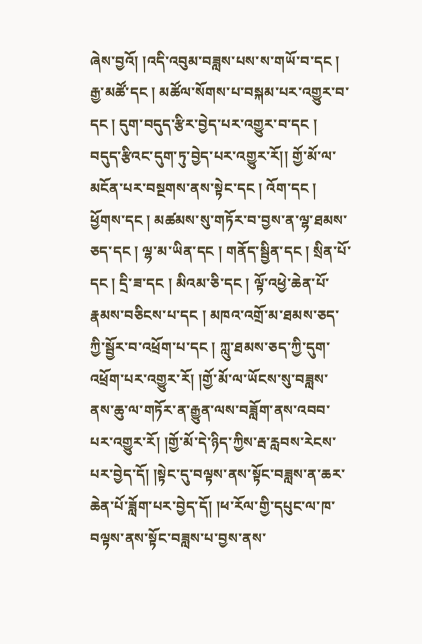ཞེས་བྱའོ། །འདི་འབུམ་བཟླས་པས་ས་གཡོ་བ་དང ། རྒྱ་མཚོ་དང ། མཚོལ་སོགས་པ་བསྐམ་པར་འགྱུར་བ་དང ། དུག་བདུད་རྩིར་བྱེད་པར་འགྱུར་བ་དང ། བདུད་རྩིའང་དུག་ཏུ་བྱེད་པར་འགྱུར་རོ།། གྱོ་མོ་ལ་མངོན་པར་བསྔགས་ནས་སྟེང་དང ། འོག་དང ། ཕྱོགས་དང ། མཚམས་སུ་གཏོར་བ་བྱས་ན་ལྷ་ཐམས་ཅད་དང ། ལྷ་མ་ཡིན་དང ། གནོད་སྦྱིན་དང ། སྲིན་པོ་དང ། དྲི་ཟ་དང ། མིའམ་ཅི་དང ། ལྟོ་འཕྱེ་ཆེན་པོ་རྣམས་བཅིངས་པ་དང ། མཁའ་འགྲོ་མ་ཐམས་ཅད་ཀྱི་སྦྱོར་བ་འཕྲོག་པ་དང ། ཀླུ་ཐམས་ཅད་ཀྱི་དུག་
འཕྲོག་པར་འགྱུར་རོ། །གྱོ་མོ་ལ་ཡོངས་སུ་བཟླས་ནས་ཆུ་ལ་གཏོར་ན་རྒྱུན་ལས་བཟློག་ནས་འབབ་པར་འགྱུར་རོ། །གྱོ་མོ་དེ་ཉིད་ཀྱིས་རྦ་རླབས་རེངས་པར་བྱེད་དོ། །སྟེང་དུ་བལྟས་ནས་སྟོང་བཟླས་ན་ཆར་ཆེན་པོ་ཟློག་པར་བྱེད་དོ། །ཕ་རོལ་གྱི་དཔུང་ལ་ཁ་བལྟས་ནས་སྟོང་བཟླས་པ་བྱས་ནས་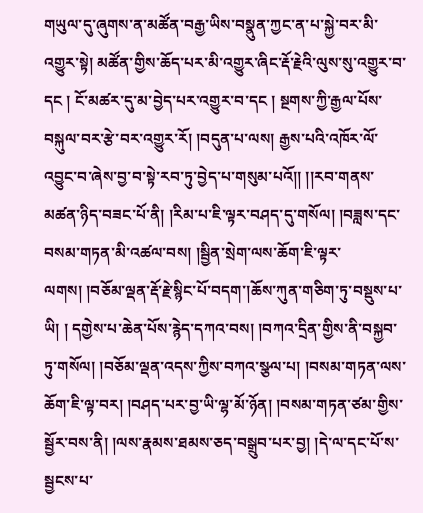གཡུལ་དུ་ཞུགས་ན་མཚོན་བརྒྱ་ཡིས་བསྣུན་ཀྱང་ན་པ་སྐྱེ་བར་མི་འགྱུར་སྟེ། མཚོན་གྱིས་ཆོད་པར་མི་འགྱུར་ཞིང་རྡོ་རྗེའི་ལུས་སུ་འགྱུར་བ་དང ། ངོ་མཚར་དུ་མ་བྱེད་པར་འགྱུར་བ་དང ། སྔགས་ཀྱི་རྒྱལ་པོས་བསྐུལ་བར་རྩེ་བར་འགྱུར་རོ། །བདུན་པ་ལས། རྒྱས་པའི་འཁོར་ལོ་འབྱུང་བ་ཞེས་བྱ་བ་སྟེ་རབ་ཏུ་བྱེད་པ་གསུམ་པའོ།། །།རབ་གནས་མཚན་ཉིད་བཟང་པོ་ནི། །རིམ་པ་ཇི་ལྟར་བཤད་དུ་གསོལ། །བཟླས་དང་བསམ་གཏན་མི་འཚལ་བས། །སྦྱིན་སྲེག་ལས་ཆོག་ཇི་ལྟར་ལགས། །བཅོམ་ལྡན་རྡོ་རྗེ་སྙིང་པོ་བདག་།ཆོས་ཀུན་གཅིག་ཏུ་བསྡུས་པ་ཡི། ། དགྱེས་པ་ཆེན་པོས་རྙེད་དཀའ་བས། །བཀའ་དྲིན་གྱིས་ནི་བསྐྱབ་ཏུ་གསོལ། །བཅོམ་ལྡན་འདས་ཀྱིས་བཀའ་སྩལ་པ། །བསམ་གཏན་ལས་ཆོག་ཇི་ལྟ་བར། །བཤད་པར་བྱ་ཡི་ལྷ་མོ་ཉོན། །བསམ་གཏན་ཙམ་གྱིས་སྦྱོར་བས་ནི། །ལས་རྣམས་ཐམས་ཅད་བསྒྲུབ་པར་བྱ། །དེ་ལ་དང་པོ་ས་སྦྱངས་པ་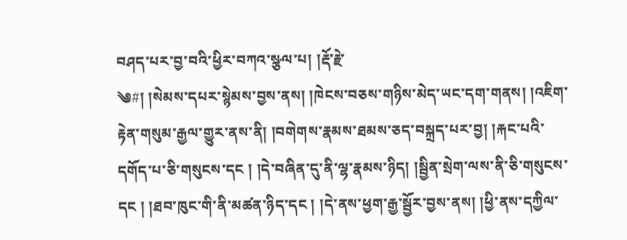བཤད་པར་བྱ་བའི་ཕྱིར་བཀའ་སྩལ་པ། །རྡོ་རྗེ་
༄#། །སེམས་དཔར་སྙེམས་བྱས་ནས། །ཁེངས་བཅས་གཉིས་མེད་ཡང་དག་གནས། །འཇིག་རྟེན་གསུམ་རྒྱལ་གྱུར་ནས་ནི། །བགེགས་རྣམས་ཐམས་ཅད་བསྐྲད་པར་བྱ། །རྐང་པའི་དགོད་པ་ཅི་གསུངས་དང ། །དེ་བཞིན་དུ་ནི་ལྷ་རྣམས་ཉིད། །སྦྱིན་སྲེག་ལས་ནི་ཅི་གསུངས་དང ། །ཐབ་ཁུང་གི་ནི་མཚན་ཉིད་དང ། །དེ་ནས་ཕྱག་རྒྱ་སྦྱོར་བྱས་ནས། །ཕྱི་ནས་དཀྱིལ་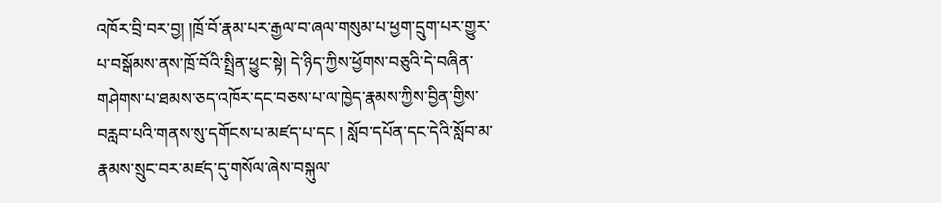འཁོར་བྲི་བར་བྱ། །ཁྲོ་བོ་རྣམ་པར་རྒྱལ་བ་ཞལ་གསུམ་པ་ཕྱག་དྲུག་པར་གྱུར་པ་བསྒོམས་ནས་ཁྲོ་བོའི་སྤྲིན་ཕྱུང་སྟེ། དེ་ཉིད་ཀྱིས་ཕྱོགས་བཅུའི་དེ་བཞིན་གཤེགས་པ་ཐམས་ཅད་འཁོར་དང་བཅས་པ་ལ་ཁྱེད་རྣམས་ཀྱིས་བྱིན་གྱིས་བརླབ་པའི་གནས་སུ་དགོངས་པ་མཛད་པ་དང ། སློབ་དཔོན་དང་དེའི་སློབ་མ་རྣམས་སྲུང་བར་མཛད་དུ་གསོལ་ཞེས་བསྐུལ་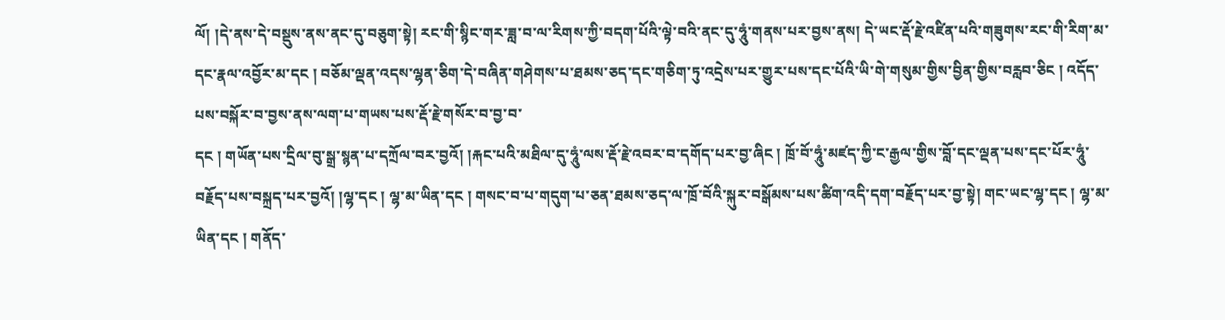ལོ། །དེ་ནས་དེ་བསྡུས་ནས་ནང་དུ་བཅུག་སྟེ། རང་གི་སྙིང་གར་ཟླ་བ་ལ་རིགས་ཀྱི་བདག་པོའི་ལྟེ་བའི་ནང་དུ་ཧཱུཾ་གནས་པར་བྱས་ནས། དེ་ཡང་རྡོ་རྗེ་འཛིན་པའི་གཟུགས་རང་གི་རིག་མ་དང་རྣལ་འབྱོར་མ་དང ། བཅོམ་ལྡན་འདས་ལྷན་ཅིག་དེ་བཞིན་གཤེགས་པ་ཐམས་ཅད་དང་གཅིག་ཏུ་འདྲེས་པར་གྱུར་པས་དང་པོའི་ཡི་གེ་གསུམ་གྱིས་བྱིན་གྱིས་བརླབ་ཅིང ། འདོད་པས་བསྐོར་བ་བྱས་ནས་ལག་པ་གཡས་པས་རྡོ་རྗེ་གསོར་བ་བྱ་བ་
དང ། གཡོན་པས་དྲིལ་བུ་སྒྲ་སྙན་པ་དཀྲོལ་བར་བྱའོ། །རྐང་པའི་མཐིལ་དུ་ཧཱུཾ་ལས་རྡོ་རྗེ་འབར་བ་དགོད་པར་བྱ་ཞིང ། ཁྲོ་བོ་ཧཱུཾ་མཛད་ཀྱི་ང་རྒྱལ་གྱིས་བློ་དང་ལྡན་པས་དང་པོར་ཧཱུཾ་བརྗོད་པས་བསྐྲད་པར་བྱའོ། །ལྷ་དང ། ལྷ་མ་ཡིན་དང ། གསང་བ་པ་གདུག་པ་ཅན་ཐམས་ཅད་ལ་ཁྲོ་བོའི་སྐུར་བསྒོམས་པས་ཚིག་འདི་དག་བརྗོད་པར་བྱ་སྟེ། གང་ཡང་ལྷ་དང ། ལྷ་མ་ཡིན་དང ། གནོད་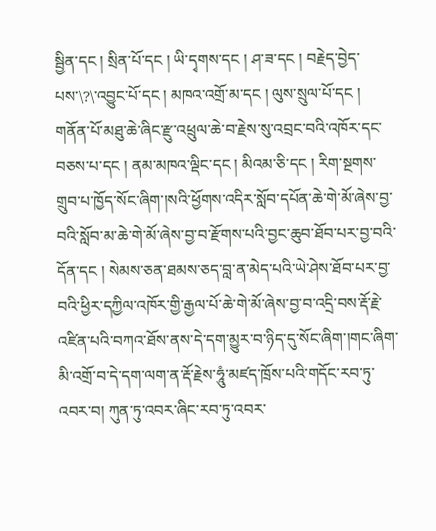སྦྱིན་དང ། སྲིན་པོ་དང ། ཡི་དྭགས་དང ། ཤ་ཟ་དང ། བརྗེད་བྱེད་པས་\?\་འབྱུང་པོ་དང ། མཁའ་འགྲོ་མ་དང ། ལུས་སྲུལ་པོ་དང ། གནོན་པོ་མཐུ་ཆེ་ཞིང་རྫུ་འཕྲུལ་ཆེ་བ་རྗེས་སུ་འབྲང་བའི་འཁོར་དང་བཅས་པ་དང ། ནམ་མཁའ་ལྡིང་དང ། མིའམ་ཅི་དང ། རིག་སྔགས་གྲུབ་པ་ཁྱོད་སོང་ཞིག་།སའི་ཕྱོགས་འདིར་སློབ་དཔོན་ཆེ་གེ་མོ་ཞེས་བྱ་བའི་སློབ་མ་ཆེ་གེ་མོ་ཞེས་བྱ་བ་རྫོགས་པའི་བྱང་ཆུབ་ཐོབ་པར་བྱ་བའི་དོན་དང ། སེམས་ཅན་ཐམས་ཅད་བླ་ན་མེད་པའི་ཡེ་ཤེས་ཐོབ་པར་བྱ་བའི་ཕྱིར་དཀྱིལ་འཁོར་གྱི་རྒྱལ་པོ་ཆེ་གེ་མོ་ཞེས་བྱ་བ་འདྲི་བས་རྡོ་རྗེ་འཛིན་པའི་བཀའ་ཐོས་ནས་དེ་དག་མྱུར་བ་ཉིད་དུ་སོང་ཞིག་།གང་ཞིག་མི་འགྲོ་བ་དེ་དག་ལག་ན་རྡོ་རྗེས་ཧཱུཾ་མཛད་ཁྲོས་པའི་གདོང་རབ་ཏུ་འབར་བ། ཀུན་ཏུ་འབར་ཞིང་རབ་ཏུ་འབར་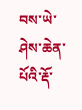བས་ཡེ་ཤེས་ཆེན་པོའི་རྡོ་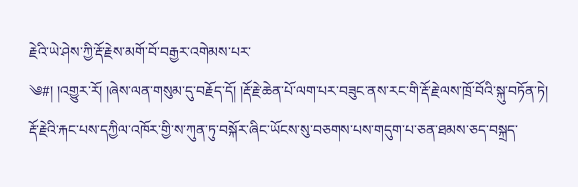རྗེའི་ཡེ་ཤེས་ཀྱི་རྡོ་རྗེས་མགོ་བོ་བརྒྱར་འགེམས་པར་
༄#། །འགྱུར་རོ། །ཞེས་ལན་གསུམ་དུ་བརྗོད་དོ། །རྡོ་རྗེ་ཆེན་པོ་ལག་པར་བཟུང་ནས་རང་གི་རྡོ་རྗེ་ལས་ཁྲོ་བོའི་སྐུ་བཏོན་ཏེ། རྡོ་རྗེའི་རྐང་པས་དཀྱིལ་འཁོར་གྱི་ས་ཀུན་ཏུ་བསྐོར་ཞིང་ཡོངས་སུ་བཅགས་པས་གདུག་པ་ཅན་ཐམས་ཅད་བསྐྲད་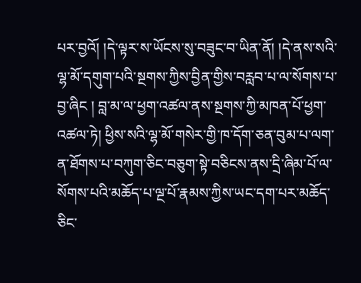པར་བྱའོ། །དེ་ལྟར་ས་ཡོངས་སུ་བཟུང་བ་ཡིན་ནོ། །དེ་ནས་སའི་ལྷ་མོ་དགུག་པའི་སྔགས་ཀྱིས་བྱིན་གྱིས་བརླབ་པ་ལ་སོགས་པ་བྱ་ཞིང ། བླ་མ་ལ་ཕྱག་འཚལ་ནས་སྔགས་ཀྱི་མཁན་པོ་ཕྱག་འཚལ་ཏེ། ཕྱིས་སའི་ལྷ་མོ་གསེར་གྱི་ཁ་དོག་ཅན་བུམ་པ་ལག་ན་ཐོགས་པ་བཀུག་ཅིང་བཅུག་སྟེ་བཅིངས་ནས་དྲི་ཞིམ་པོ་ལ་སོགས་པའི་མཆོད་པ་ལྔ་པོ་རྣམས་ཀྱིས་ཡང་དག་པར་མཆོད་ཅིང་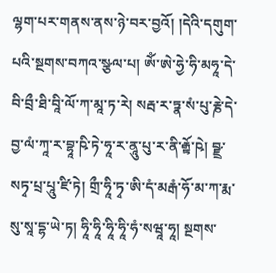ལྷག་པར་གནས་ནས་ཉེ་བར་བྱའོ། །དེའི་དགུག་པའི་སྔགས་བཀའ་སྩལ་པ། ཨོཾ་ཨེ་ཧྱེ་ཧི་མཧཱ་དེ་བི་བྲྀ་ཐི་བཱི་ལོ་ཀ་མཱ་ཏ་རེ། སརྦ་ར་ཏྣ་སཾ་པུ་རྞེ་དེ་བྱ་ལཾ་ཀཱ་ར་བྷཱ་ཥི་ཏེ་ཧཱ་ར་ནཱུ་པུ་ར་ནི་རྒྟོ་ཥེ། བྫྲ་སཏྭ་པྲ་པཱུ་ཛི་ཏེ། གྲྀ་ཧཱི་ཏྭ་ཨི་དཾ་མརྒཾ་ཧོ་མ་ཀ་རྨ་སུ་སཱ་དྷ་ཡེ་ཏ། ཧཱི་ཧཱི་ཧཱི་ཧཱི་ཧཾ་སཝཱ་ཧཱ། སྔགས་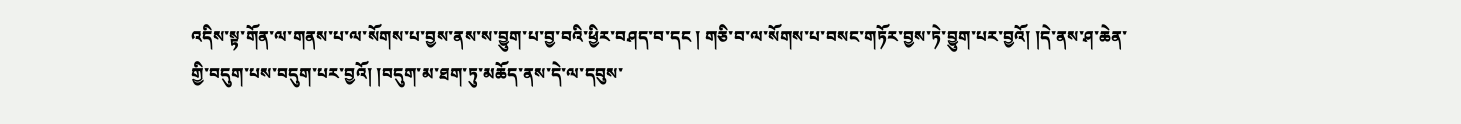འདིས་སྟ་གོན་ལ་གནས་པ་ལ་སོགས་པ་བྱས་ནས་ས་བྱུག་པ་བྱ་བའི་ཕྱིར་བཤད་བ་དང ། གཅི་བ་ལ་སོགས་པ་བསང་གཏོར་བྱས་ཏེ་བྱུག་པར་བྱའོ། །དེ་ནས་ཤ་ཆེན་གྱི་བདུག་པས་བདུག་པར་བྱའོ། །བདུག་མ་ཐག་ཏུ་མཆོད་ནས་དེ་ལ་དབུས་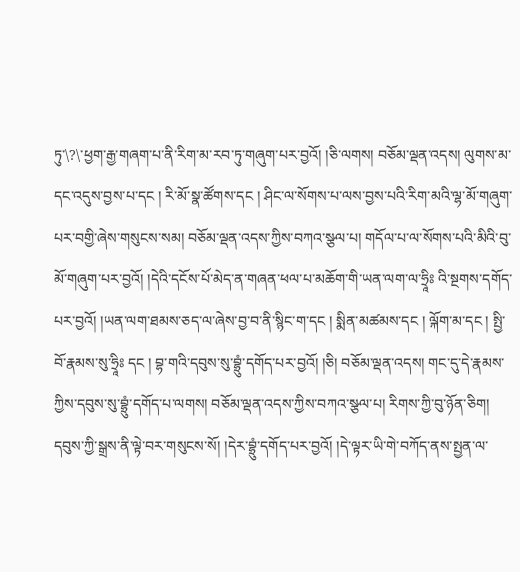ཏུ་\?\་ཕྱག་རྒྱ་གཞག་པ་ནི་རིག་མ་རབ་ཏུ་གཞུག་པར་བྱའོ། །ཅི་ལགས། བཅོམ་ལྡན་འདས། ལུགས་མ་དང་འདུས་བྱས་པ་དང ། རི་མོ་སྣ་ཚོགས་དང ། ཤིང་ལ་སོགས་པ་ལས་བྱས་པའི་རིག་མའི་ལྷ་མོ་གཞུག་པར་བགྱི་ཞེས་གསུངས་སམ། བཅོམ་ལྡན་འདས་ཀྱིས་བཀའ་སྩལ་པ། གདོལ་པ་ལ་སོགས་པའི་མིའི་བུ་མོ་གཞུག་པར་བྱའོ། །དེའི་དངོས་པོ་མེད་ན་གཞན་ཕལ་པ་མཆོག་གི་ཡན་ལག་ལ་ཧྲཱིཿ འི་སྔགས་དགོད་པར་བྱའོ། །ཡན་ལག་ཐམས་ཅད་ལ་ཞེས་བྱ་བ་ནི་སྙིང་ག་དང ། སྨིན་མཚམས་དང ། ལྐོག་མ་དང ། སྤྱི་བོ་རྣམས་སུ་ཧྲཱིཿ དང ། བྷ་གའི་དབུས་སུ་བྷྲུཾ་དགོད་པར་བྱའོ། །ཅི། བཅོམ་ལྡན་འདས། གང་དུ་དེ་རྣམས་ཀྱིས་དབུས་སུ་བྷྲུཾ་དགོད་པ་ལགས། བཅོམ་ལྡན་འདས་ཀྱིས་བཀའ་སྩལ་པ། རིགས་ཀྱི་བུ་ཉོན་ཅིག། དབུས་ཀྱི་སྒྲས་ནི་ལྟེ་བར་གསུངས་སོ། །དེར་བྷྲུཾ་དགོད་པར་བྱའོ། །དེ་ལྟར་ཡི་གེ་བཀོད་ནས་སྤྱན་ལ་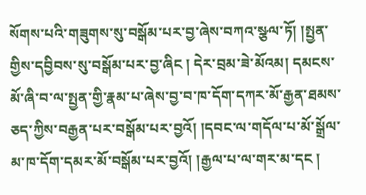སོགས་པའི་གཟུགས་སུ་བསྒོམ་པར་བྱ་ཞེས་བཀའ་སྩལ་ཏོ། །སྤྱན་གྱིས་དབྱིབས་སུ་བསྒོམ་པར་བྱ་ཞིང ། དེར་བྲམ་ཟེ་མོའམ། དམངས་མོ་ཞི་བ་ལ་སྤྱན་གྱི་རྣམ་པ་ཞེས་བྱ་བ་ཁ་དོག་དཀར་མོ་རྒྱན་ཐམས་ཅད་ཀྱིས་བརྒྱན་པར་བསྒོམ་པར་བྱའོ། །དབང་ལ་གདོལ་པ་མོ་སྒྲོལ་མ་ཁ་དོག་དམར་མོ་བསྒོམ་པར་བྱའོ། །རྒྱལ་པ་ལ་གར་མ་དང །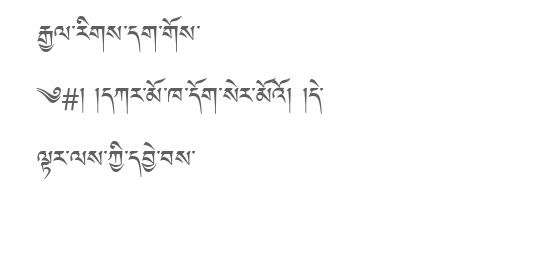རྒྱལ་རིགས་དག་གོས་
༄#། །དཀར་མོ་ཁ་དོག་སེར་མོའོ། །དེ་ལྟར་ལས་ཀྱི་དབྱེ་བས་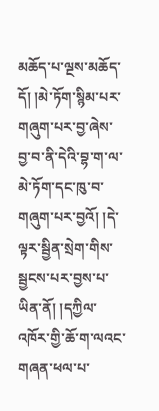མཆོད་པ་ལྔས་མཆོད་དོ། །མེ་ཏོག་སྙིམ་པར་གཞུག་པར་བྱ་ཞེས་བྱ་བ་ནི་དེའི་བྷ་ག་ལ་མེ་ཏོག་དང་ཁུ་བ་གཞུག་པར་བྱའོ། །དེ་ལྟར་སྦྱིན་སྲེག་གིས་སྦྱངས་པར་བྱས་པ་ཡིན་ནོ། །དཀྱིལ་འཁོར་གྱི་ཆོ་ག་ལའང་གཞན་ཕལ་པ་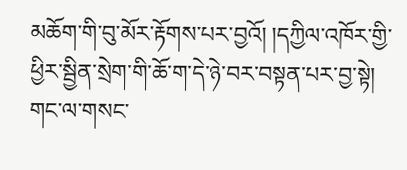མཆོག་གི་བུ་མོར་རྟོགས་པར་བྱའོ། །དཀྱིལ་འཁོར་གྱི་ཕྱིར་སྦྱིན་སྲེག་གི་ཆོ་ག་དེ་ཉེ་བར་བསྟན་པར་བྱ་སྟེ། གང་ལ་གསང་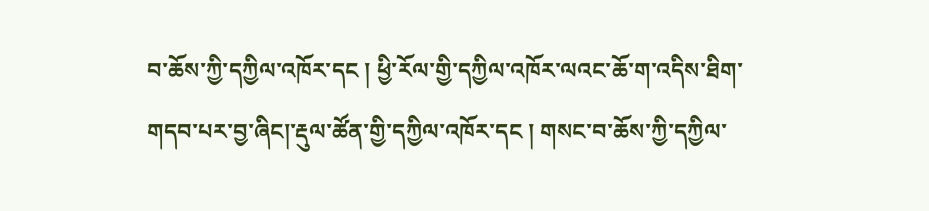བ་ཆོས་ཀྱི་དཀྱིལ་འཁོར་དང ། ཕྱི་རོལ་གྱི་དཀྱིལ་འཁོར་ལའང་ཆོ་ག་འདིས་ཐིག་གདབ་པར་བྱ་ཞིང།་རྡུལ་ཚོན་གྱི་དཀྱིལ་འཁོར་དང ། གསང་བ་ཆོས་ཀྱི་དཀྱིལ་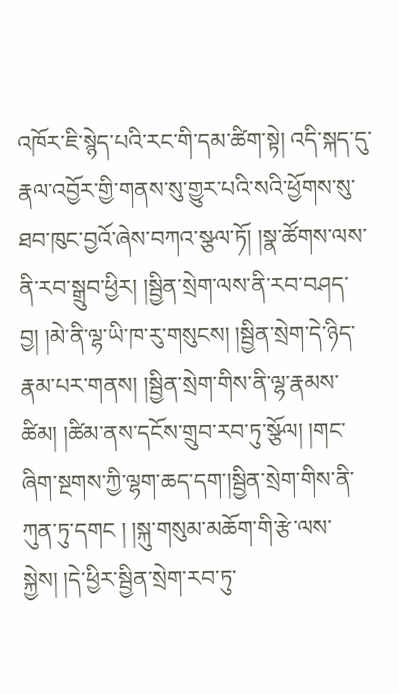འཁོར་ཇི་སྙེད་པའི་རང་གི་དམ་ཚིག་སྟེ། འདི་སྐད་དུ་རྣལ་འབྱོར་གྱི་གནས་སུ་གྱུར་པའི་སའི་ཕྱོགས་སུ་ཐབ་ཁུང་བྱའོ་ཞེས་བཀའ་སྩལ་ཏོ། །སྣ་ཚོགས་ལས་ནི་རབ་སྒྲུབ་ཕྱིར། །སྦྱིན་སྲེག་ལས་ནི་རབ་བཤད་བྱ། །མེ་ནི་ལྷ་ཡི་ཁ་རུ་གསུངས། །སྦྱིན་སྲེག་དེ་ཉིད་རྣམ་པར་གནས། །སྦྱིན་སྲེག་གིས་ནི་ལྷ་རྣམས་ཚིམ། །ཚིམ་ནས་དངོས་གྲུབ་རབ་ཏུ་སྩོལ། །གང་ཞིག་སྔགས་ཀྱི་ལྷག་ཆད་དག་།སྦྱིན་སྲེག་གིས་ནི་ཀུན་ཏུ་དགང ། །སྐུ་གསུམ་མཆོག་གི་རྩེ་ལས་སྐྱེས། །དེ་ཕྱིར་སྦྱིན་སྲེག་རབ་ཏུ་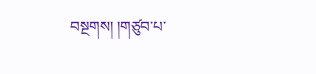བསྔགས། །གཙུབ་པ་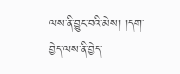ལས་ནི་བྱུང་བའི་མེས། །དག་བྱེད་ལས་ནི་བྱེད་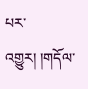པར་འགྱུར། །གདོལ་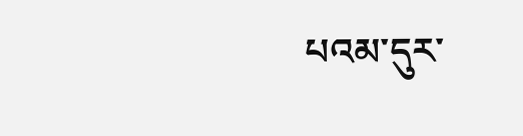པའམ་དུར་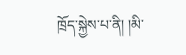ཁྲོད་སྐྱེས་པ་ནི། །མི་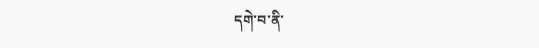དགེ་བ་ནི་